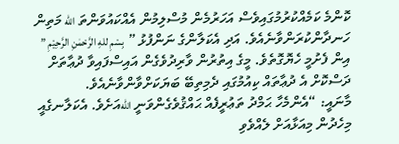ކޮންމެ ކަމެއްކުރުމުގައިވެސް އަހަރުމެން މުސްލިމުން އެއްކައުވަންތަ الله މަތިން ހަނދާންކުރަންވާނެއެވެ. އަދި އެކަލާންގެ ނަންފުޅު ” بِسْمِ للهِ الرَّحْمٰنِ الرَّحِيْمِ ” އިން ފެށުމީ ހެޔޮގޮތެވެ. މީގެ އިތުރުން ވާރިދުވެގެން އައިސްފައިވާ ދުޢާތަށް ދަސްކޮށް އެ ދުޢާތައް ކިއުމުގައި ދެމިތިބޭ ބަޔަކަށްވާންވާނެއެވެ.
މާނައީ: “އެންމެހާ ޙަމްދު ތަޢުރީފެއް ޙައްޤުވެގެންވަނީ اللهއަށެވެ. އެކަލާނގެއީ މިހެދުން މިއަޅާއަށް ލެއްވެވި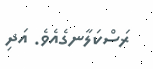ރަސްކަލާނގެއެވެ. އަދި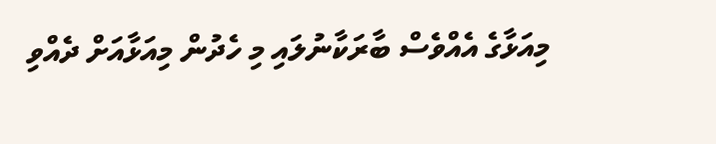މިއަޅާގެ އެއްވެސް ބާރަކާނުލައި މި ހެދުން މިއަޅާއަށް ދެއްވި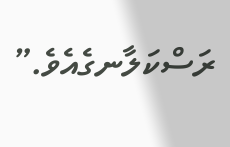ރަސްކަލާނގެއެވެ.”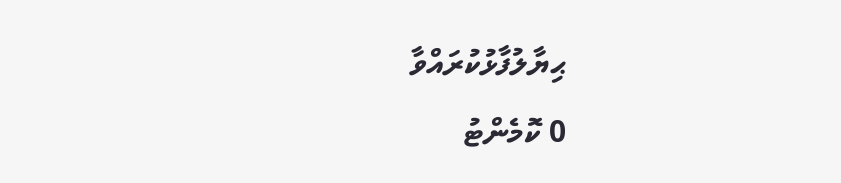ޙިޔާލުފާޅުކުރައްވާ
0 ކޮމެންޓު